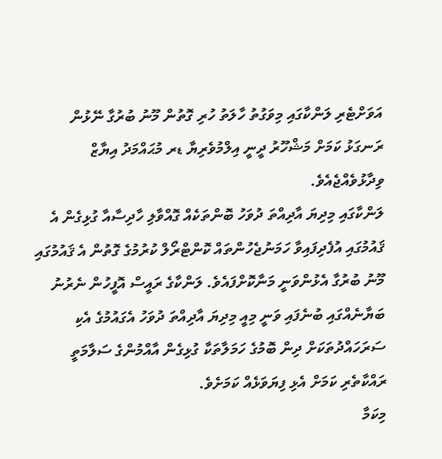އަވަށްޓެރި ލަންކާގައި މިވަގުތު ހާލަތު ހުރި ގޮތުން މޫނު ބުރުގާ ނޭޅުން ރަނގަޅު ކަމަށް މަޝްހޫރު ދީނީ އިލްމުވެރިޔާ ޑރ މުޙައްމަދު އިޔާޒް ވިދާޅުވެއްޖެއެވެ.
ލަންކާގައި މިދިޔަ އާދިއްތަ ދުވަހު ބޮންތަކެއް ގޮއްވާލި ހާދިސާއާ ގުޅިގެން އެ ޤައުމުގައި އުފެދިފައިވާ ހަމަނުޖެހުންތައް ކޮންޓްރޯލް ކުރުމުގެ ގޮތުން އެ ޤައުމުގައި މޫނު ބުރުގާ އެޅުންވަނީ މަނާކޮށްފައެވެ. ލަންކާގެ ރައީސް އޮފީހުން ނެރުނު ބަޔާނެއްގައި ބުނެފައި ވަނީ މިއީ މިދިޔަ އާދިއްތަ ދުވަހު އެގައުމުގެ އެކި ސަރަހައްދުތަކަށް ދިން ބޮމުގެ ހަމަލާތަކާ ގުޅިގެން އާއްމުންގެ ސަލާމަތީ ރައްކާތެރި ކަމަށް އެޅި ފިޔަވަޅެއް ކަމަށެވެ.
މިކަމާ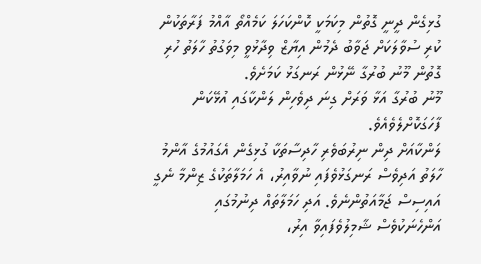ގުޅިގެން ދީނީ ގޮތުން މިކަމަކީ ކޮންކަހަލަ ކަމެއްތޯ އާއްމު ފަރާތަކުން ކުރި ސުވާލަކަށް ޖަވާބު ދެމުން އިޔާޒް ވިދާޅުވީ މިވަގުތު ހާލަތު ހުރި ގޮތުން މޫނު ބުރުގާ ނޭޅުން ރަނގަޅު ކަމަށެވެ.
މޫނު ބުރުގާ އަޅާ ވަރަށް ގިނަ ދިވެހިން ލަންކާގައި އުޅޭކަން ފާހަގަކޮށްލެވެއެވެ.
ލަންކާއަށް ދިން ނިރުބަވެރި ހާދިސާތަކާ ގުޅިގެން އެގައުމުގެ އާންމު ހާލަތު އަދިވެސް ރަނގަޅުވެފައި ނުވާއިރު، އެ ހަމަލާތަކުގެ ޒިންމާ ނެގީ އައިސިސް ޖަމާއަތުންނެވެ. އަދި ހަމަލާތައް ދިނުމުގައި އަންހެނަކުވެސް ޝާމިލުވެފައިވާ އިރު،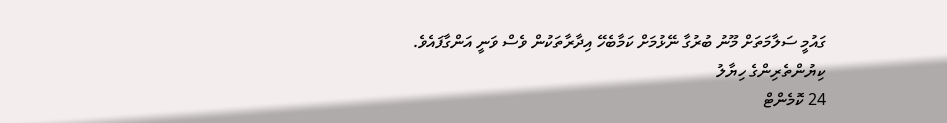ގައުމީ ސަލާމަތަށް މޫނު ބުރުގާ ނޭޅުމަށް ކަމާބެހޭ އިދާރާތަކުން ވެސް ވަނީ އަންގާފައެވެ.
ކިޔުންތެރިންގެ ހިޔާލު
24 ކޮމެންޓް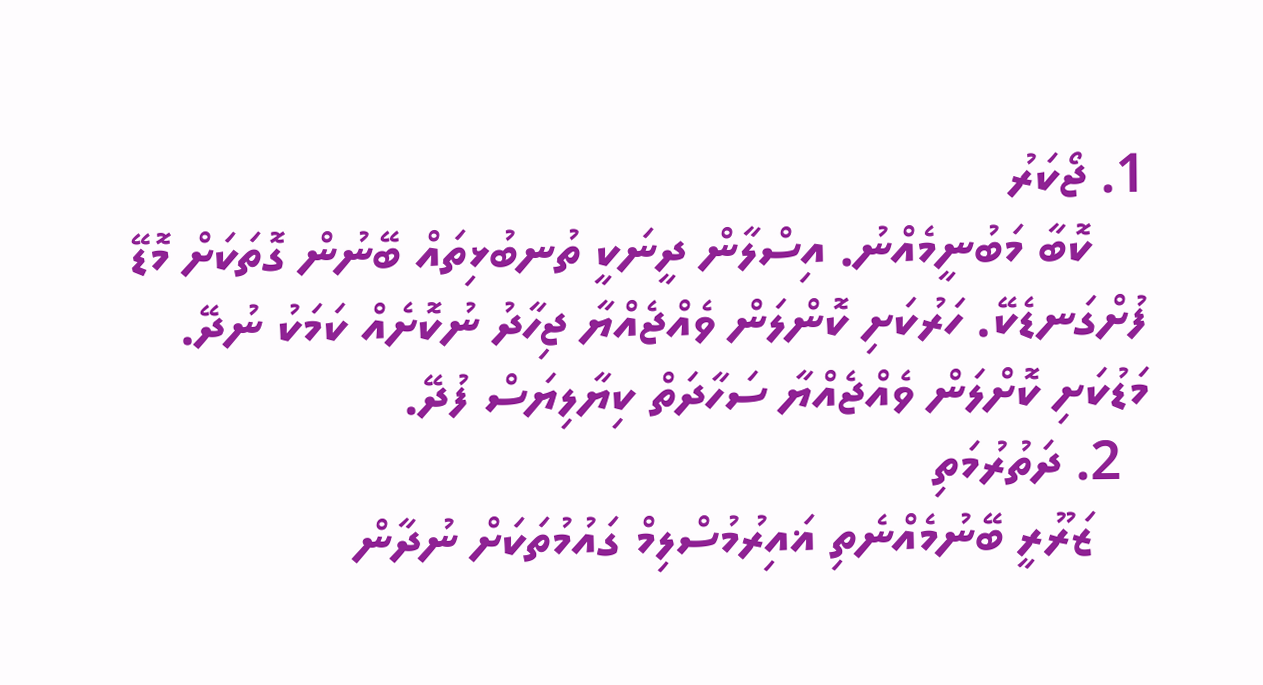1. ޖޯކަރު
    ކޮބާ މަބުނީމެއްނު. އިސްލާން ދީނަކީ ތުނބުޅިތައް ބޭނުން ގޮތަކަށް މޮޑޭ ފުށްގަނޑެކޭ. ހަރުކަށި ކޮންލަން ވެއްޖެއްޔާ ޖިހާދު ނުކޮށެއް ކަމަކު ނުދޭ. މަޑުކަށި ކޮށްލަން ވެއްޖެއްޔާ ސަހާދަތް ކިޔާލިޔަސް ފުދޭ.
  2. ދަތުރުމަތި
    ޒަރޫރީ ބޭނުމެއްނެތި ޣައިރުމުސްލިމް ގައުމުތަކަށް ނުދާން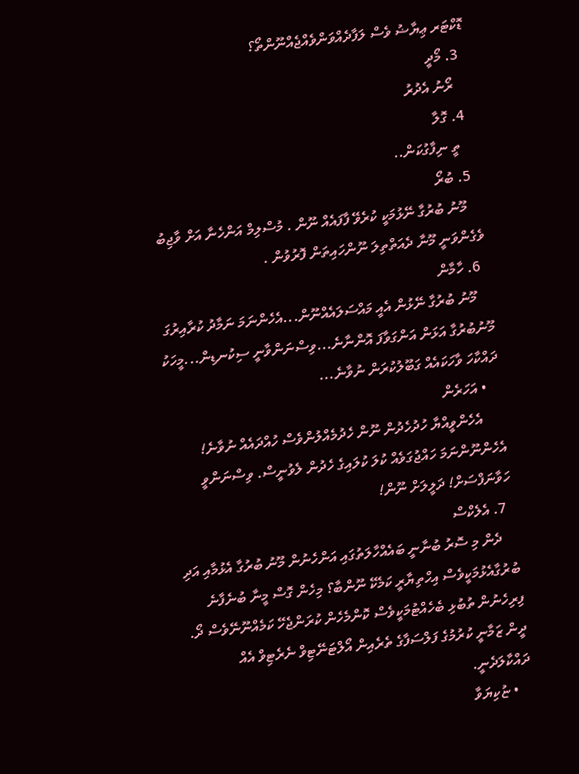ޑޮކްޓަރ ޢިޔާޟު ވެސް ލަފާދެއްވަންވެއްޖެއްނޫންތޯ؟
  3. މޯދީ
    ރޯނު އެދުރު
  4. ގޮލާ
    ތީ ނިފާގުކަން..
  5. ބުރޯ
    މޫނު ބުރުގާ ނޭޅުމަކީ ކުރެވޭ ފާފައެއް ނޫން . މުސްލިމް އަންހެނާ އަށް ވާޖިބު ވެގެންވަނީ މޫނާ ދެއަތްތިލަ ނޫންހައިތަން ފޮރުވުން .
  6. ހާމާން
    މޫނު ބުރުގާ ނޭޅުން އެއީ މައްސަލައެއްނޫން...އެހެންނަމަ ނަމާދު ކުރާއިރުގަ މޫނުބުރުގާ އަޅަން އަންގަވާފަ އޮންނާނެ...ވިސްނަންވާނީ ސިކުނޑިން...މީހަކު ދައްކާހަ ވާހަކައެއް ގަބޫލުކުރަން ނުވާނެ...
    • އަހަރެން
      އެހެންވީއްޔާ ހުދުހެދުން ނޫން ހެދުމެއްލުންވެސް ހުއްދައެއް ނުވާނެ! އެހެންނޫންނަމަ ހައްޖުގަވެއް ކުލަ ކުލައިގެ ހެދުން ލެވުނީސް. ވިސްނަންވީ ހަވާނަފްސަށް! ދަލީލަށް ނޫން!
  7. އެލެކްސް
    ދެން މި ސޮރު ބުނާނީ ބައެއްހާލަތުގައި އަންހެނުން މޫނު ބުރުގާ އެޅުމާއި އަދި ބުރުގާއެޅުމަކީވެސް އިހްތިޔާރީ ކަމެކޭ ނޫންބާ؟ މިހެން ގޮސް މީނާ ބުނެފާނެ ފިރިހެނުން ތުބުޅި ބެހެއްޓުމަކީވެސް ކޮންމެހެން ކުރަންޖެހޭ ކަމެއްނޫނޭވެސް ދޯ. ދީން ޒަމާނީ ކުރުމުގެ ފަލްސަފާގެ ތެރެއިން އޯލްޓަނޭޓިވް ނެރެޓިވް އެއް ދައްކާލަދެނީ.
    • ޏުކިޔަވާ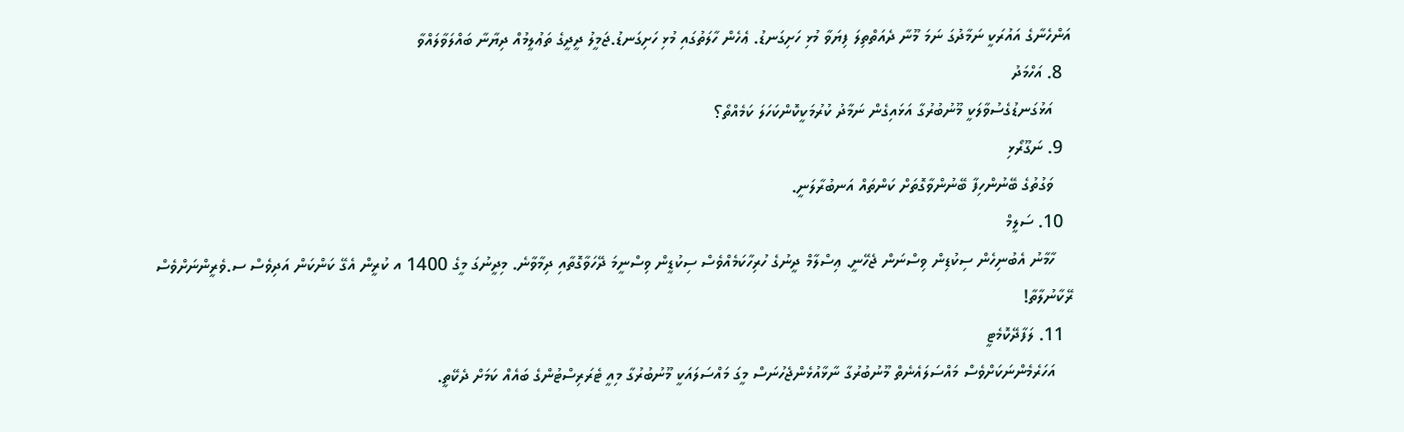އަންހެނާގެ އައުރަކީ ނަމާދުގަ ނަމަ މޫނާ ދެއަތްތިލަ ފިޔަވާ މުޅި ހަށިގަނޑު. ޢެހެން ހާލަތުގައި މުޅި ހަށިގަނޑު.ޖަމީލު ދީދީގެ ތަޢުލީމުއް ދިޔާނާ ބައްލަވާލައްވާ
  8. އަހްމަދު
    އަޅުގަނޑުގެސުވާލަކީ މޫނުބުރުގާ އަޅައިގެން ނަމާދު ކުރުމަކީކޮންކަހަލަ ކަމެއްތޯ؟
  9. ނަގޫރޯޅި
    ވަގުތުގެ ބޭނުންހިފާ ބޭނުންވާގޮތަށް ކަންތައް އަނބުރާލަނީ.
  10. ސަލީމް
    ހާމާނު އެބުނިހެން ސިކުޑިން ވިސްނަން ޖެހޭނީ. ޢިސްލާމް ދީނުގެ ހުރިހާކަމެއްވެސް ސިކުޑީން ވިސްނީމަ ދޭހަވާގޮތާއި ދިމާވާނެ. މިދީނުގަ މީގެ 1400 އ ކުރީން އެގޭ ކަންކަން އަދިވެސް ސ.ވެރީންނަށްވެސް ރޭކާނުލާތާ!
  11. ލަފާދޭކޮމެޓީ
    އަހަރެމެންނަކަށްވެސް މައްސަލައެނެތް މޫނުބުރުގާ ނާޅާއުޅެންޖެހުނަސް މީގަ މައްސަލައަކީ މޫނުބުރުގާ މިއީ ޓެރަރިސްޓުންގެ ބައެއް ކަމަށް ދެކޭތީ.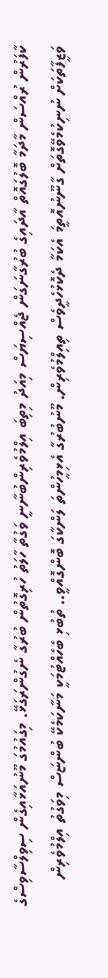ކާފަރުން ރުއްސަން މާދަމާ ބޮލުގައޮތް އާދައިގެ ބުރުގާނަގަން ޖެއްސިޔަސް މިއަދު މިތިބަ އިލްމުވެރިންބުނާނީ ވަގުތާ ހާލަތު ހުރިގޮތުން ބުރުގާ ނެގުންރަގަޅޭ. މިގައުމުގަ މޫނުއަޅާއިގެން ސިވިލްސާވިސްގެ ވަޒީފާތަކަށް ނުނިކުމެވޭގޮތަށް ގާނޫނުއޮތީމަ އެކަމާ ދެކޮޅުހެދީވެސް ތިއިލްމުވެރިން. މޫނުބުރުގާ އެޅިމީހުންތަ ލަންކާގަ ބޮންގޮއްވީ.. ތުބުޅި ބެހެއްޓުމަކީ މަނާކަމެކޭ ބުންޏަސް މިވަގުތު އިލްމުވެރިން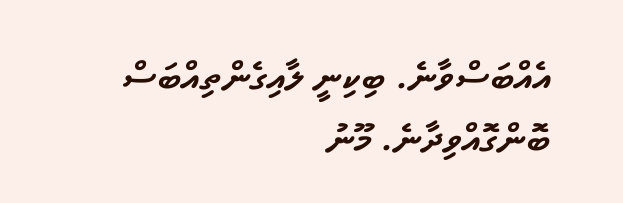އެއްބަސްވާނެ. ބިކިނީ ލާއިގެންތިއްބަސް ބޮންގޮއްވިދާނެ. މޫނު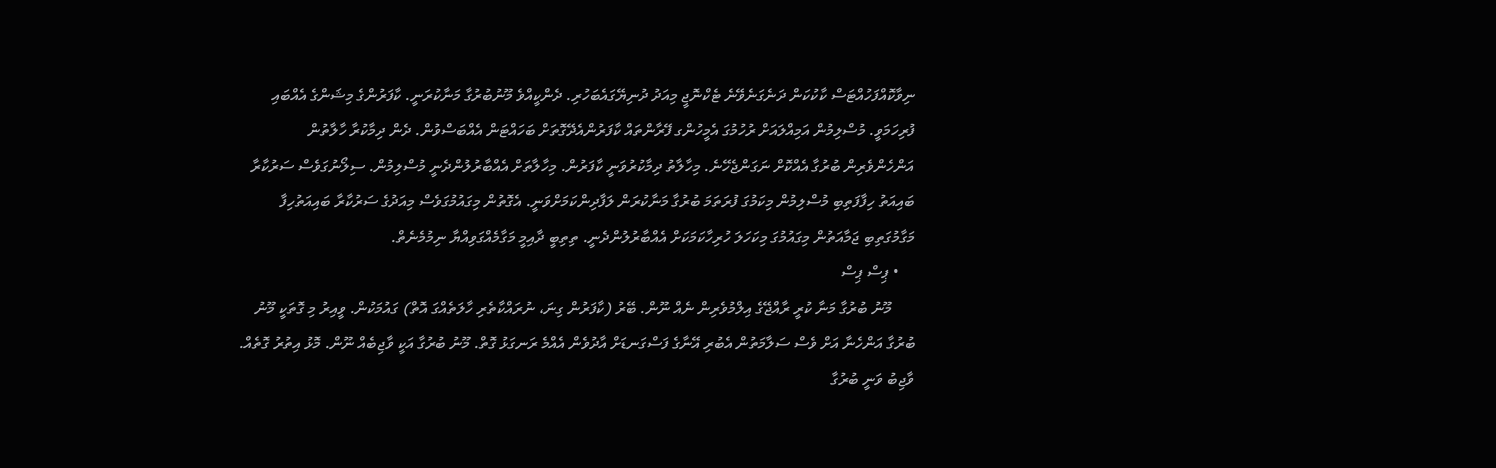ނިވާކޮއްފަހުއްޓަސް ކާކުކަން ދަނެގަނެވޭނެ ޓެކްނޮޖީ މިއަދު ދުނިޔޭގައެބަހުރި. ދެންކީއްވެ މޫނުބުރުގާ މަނާކުރަނީ. ކާފަރުންގެ މިޝަންގެ އެއްބައި ފުރިހަމަވީ. މުސްލިމުން އަމިއްލައަށް ރުހުމުގަ އެމީހުންގ ފޭރާންތައް ކާފަރުންއެދޭގޮތަށް ބަހައްޓަން އެއްބަސްވުން. ދެން ދިމާކުރާ ހާލާތުން އަންހެންވެރިން ބުރުގާ އެއްކޮށް ނަގަންޖެހޭނެ. މިހާލާތު ދިމާކުރުވަނީ ކާފަރުން. މިހާލާތަށް އެއްބާރުލުންދެނީ މުސްލިމުން. ސިލޯނުގަވެސް ސަރުކާރާ ބައިއަތު ހިފާފަތިބި މުސްލިމުން މިކަމުގަ ފުރަތަމަ ބުރުގާ މަނާކުރަން ލަފާދިންކަމަށްވަނީ. އެގޮތުން މިގައުމުގަވެސް މިއަދުގެ ސަރުކާރާ ބައިއަތުހިފާ މަގާމުގަތިބި ޖަމާއަތުން މިގައުމުގަ މިކަހަލަ ހުރިހާކަމަކަށް އެއްބާރުލުންދެނީ. ތިތިބީ ދާއިމީ މަގާމެއްގަވިއްޔާ ނިމުމެނެތް.
    • ޕިސް ޕިސް
      މޫނު ބުރުގާ މަނާ ކުރީ ރާއްޖޭގެ އިލްމުވެރިން ނެއް ނޫން. ބޭރު (ކާފަރުން ގިނަ، ނުރައްކާތެރި ހާލަތެއްގަ އޮތް) ގައުމަކުން. ވީއިރު މި ގޮތަކީ މޫނު ބުރުގާ އަންހެނާ އަށް ވެސް ސަލާމަތުން އެބުރި އޭނާގެ ފަސްގަނޑަށް އާދުވެން އެއްމެ ރަނގަޅު ގޮތް. މޫނު ބުރުގާ އަކީ ވާޖިބެއް ނޫން. މޮޅު އިތުރު ގޮތެއް. ވާޖިބު ވަނީ ބުރުގާ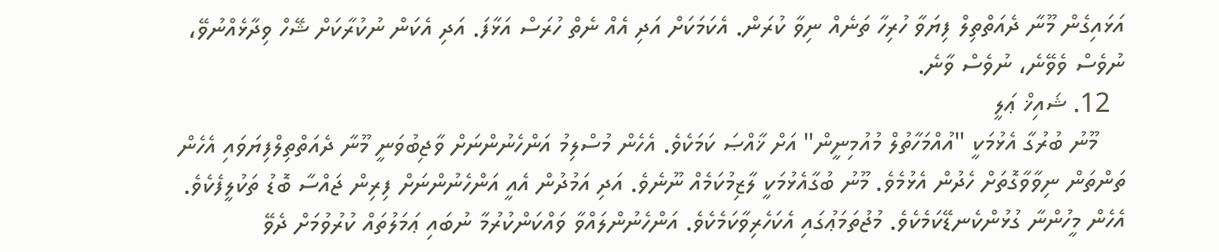އަޅައިގެން މޫނާ ދެއަތްތިލް ފިޔަވާ ހުރިހާ ތަނެއް ނިވާ ކުރަން. އެކަމަކަށް އަދި އެއް ނެތް ހުރަސް އަޅާފަ. އަދި އެކަން ނުކުރާކަށް ޝޭހް ވިދާޅެއްނުވޭ، ނުވެސް ވެވޭނެ، ނުވެސް ވާނެ.
  12. ޝައިޚް ޢަލީ
    މޫނު ބުރުގާ އެޅުމަކީ "އުއްމަހާތުލް މުއުމިނީން" އަށް ޚާއްޞަ ކަމަކެވެ. އެހެން މުސްލިމު އަންހެނުންނަށް ވާޖިބުވަނީ މޫނާ ދެއަތްތިލްފިޔަވައި އެހެން ތަންތަން ނިވާވާގޮތަށް ހެދުން އެޅުމެވެ. މޫނު ބުގާއެޅުމަކީ ލާޒިމުކަމެއް ނޫނެވެ. އަދި އަމުދުން އެއީ އަންހެނުންނަށް ފިރިން ޖައްސާ ބޮޑު ތަކުލީފެކެވެ. އެހެން މީހުންނާ ގުޅުންކެނޑޭކަމެކެވެ. މުޖުތަމަޢުގައި އެކަހެރިވާކަމެކެވެ. އަންހެނުންލައްވާ ވައްކަންކުރުމާ ނުބައި ޢަމަލުތައް ކުރުވުމަށް ދެވޭ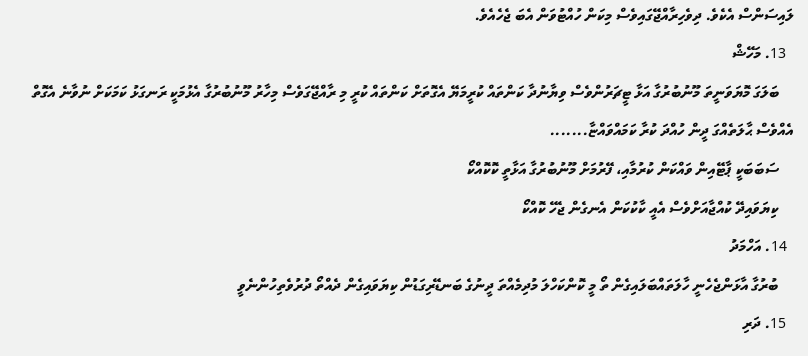ލައިސަންސް އެކެވެ. ދިވެހިރާއްޖޭގައިވެސް މިކަން ހުއްޓުވަން އެބަ ޖެހެއެވެ.
  13. މަހޭޝް
    ބަލަގަ މޮޔަވަނީތަ މޫނުބުރުގާ އަޅާ ޓީޗަރުންވެސް ވިޔާނުދާ ކަންތައް ކުރީމަޔޭ އެގޮތަށް ކަންތައް ކުރީ މި ރާއްޖޭގަވެސް މިހާރު މޫނުބުރުގާ އެޅުމަކީ ރަނގަޅު ކަމަކަށް ނުވާނެ އެގޮތް އެއްވެސް ޙާލަތެއްގަ ދީން ހުއްދަ ކުރާ ކަމައްވައްޏާ.......
    ސަބަބަކީ ޕާޓޭއިން ވައްކަން ކުރުމާއި، ފޭރުމަށް މޫނުބުރުގާ އަޅާތީ ކޮކޮއްކޯ
    ކިޔަވައިދޭ ކުއްޖާއަށްވެސް އެއީ ކާކުކަން އެނގެން ޖެހޭ ކޮއްކޯ
  14. އަހްމަދު
    ބުރުގާ އާޅަންޖެހެނީ ހާލަތައްބަލައިގެން ތޯ މީ ކޮންކަހްލަ މުދިމެއްތަ ދީނުގެ ބަނޑޭރިގަޑުން ކިޔަވައިގެން ދެއްތޯ ދުރުވެތިހުންނެވީ
  15. ދަރި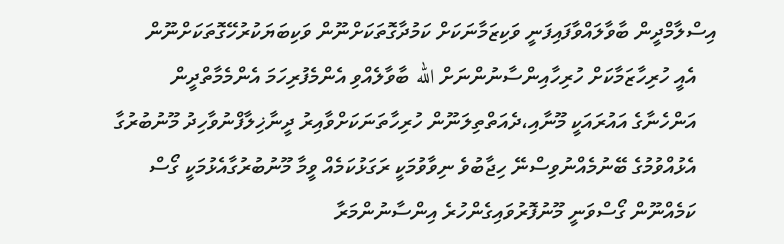އިސްލާމްދީން ބާވާލައްވާފައިފަނީ ވަކިޒަމާނަކަށް ކަމުދާގޮތަކަށްނޫން ވަކިބަޔަކުރުހޭގޮތަކަށްނޫން
    އެއީ ހުރިހާޒަމާކަށް ހުރިހާއިންސާނުންނަށް الله ބާވާލެއްވި އެންމެފުރިހަމަ އެންމެމާތްދީން
    އަންހެނާގެ އައުރައަކީ މޫނާއި،ދެއަތްތިލަނޫން ހުރިހާތަނަކަށްވާއިރު ދީނާޚިލާފްނުވާހިދު މޫނުބުރުގާ
    އެޅުއްވުމުގެ ބޭނުމެއްނުވިސްނޭ ހިޖާބުވެ ނިވާވުމަކީ ރަގަޅުކަމެއް ވީމާ މޫނުބުރުގާއެޅުމަކީ ގޯސް
    ކަމެއްނޫން ގޯސްވަނީ މޫނުފޮރުވައިގެންހުރެ އިންސާނުންމަރާ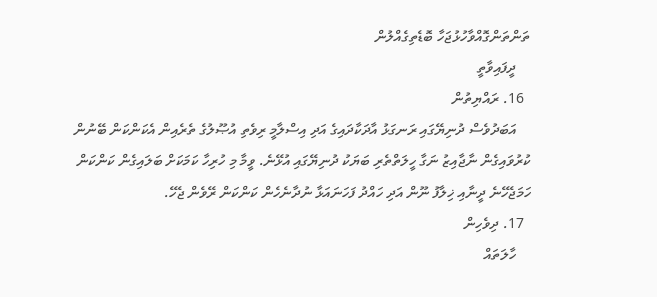ތަންތަންގޮއްވާހުޅުޖަހާ ބޮޑެތިގެއްލުން
    ދީފައިވާތީ
  16. ރައްޔިތުން
    އަބަދުވެސް ދުނިޔޭގައި ރަނގަޅު އާދަކާދައިގެ އަދި އިސްލާމީ ރިވެތި އުޞޫލުގެ ތެރެއިން އެކަންކަން ބޭނުން ކުރުވައިގެން ނާޖާއިޒު ނަގާ ހީލަތްތެރި ބަޔަކު ދުނިޔޭގައި އުޅޭނެ. ވީމާ މި ހުރިހާ ކަމަކަށް ބަލައިގެން ކަންކަން ހަމަޖެހޭނެ ދީނާއި ޚިލާފު ނޫން އަދި ހައްދު ފަހަނައަޅާ ނުދާނެހެން ކަންކަން ރޭވެން ޖެހޭ.
  17. ދިވެހިން
    ހާލަތައް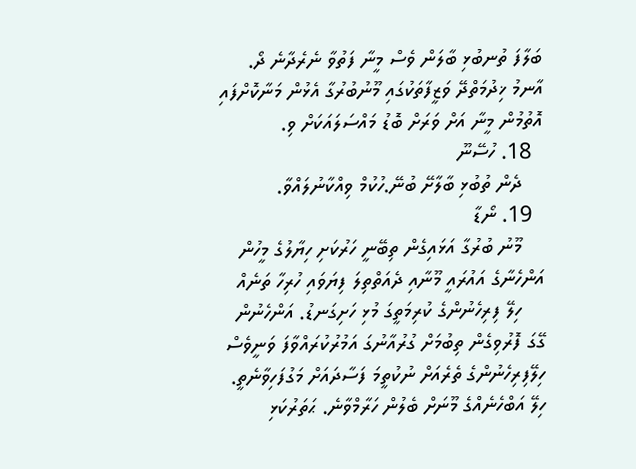ބަލާފަ ތުނބުޅި ބާލަން ވެސް މީނާ ފަތުވާ ނެރެދާނެ ދޯ. އާނމު ޚިދުމަތްދޭ ވަޒީފާތަކުގައި މޫނުބުރުގާ އެޅުން މަނާކޮށްފައި އޮތުމުން މީނާ އަށް ވަރަށް ބޮޑު މައްސަލައަކަށް ވި.
  18. ހުސޭނޫ
    ދެން ތުބުޅި ބާލާށޭ ބުނޭ.ހުކުމް ވިއްކާނުލައްވާ.
  19. ނޯޑާ
    މޫނު ބުރުގާ އަޅައިގެން ތިބޭނީ ހަރުކަށި ހިޔާލުގެ މީހުން އަންހެނާގެ އައުރައީ މޫނާއި ދެއަތްތިލަ ފިޔަވައި ހުރިހާ ތަނެއް
    ހިލޭ ފިރިހެނުންގެ ކުރިމަތީގަ މުޅި ހަށިގަނޑު. އަންހެނުން ގޭގަ ފޮރުވިގެން ތިބުމަށް ގުރުއާނުގަ އަމުރުކުރައްވާފަ ވަނީވެސް ހިލޭފިރިހެނުންގެ ތެރެއަށް ނުކުތީމަ ފަސާދައަށް މަގުފަހިވާނެތީ. ހިލޭ އަބްހެނެއްގެ މޫނަށް ބެލުން ހަރާމްވާނެ. ޙަތަރުކަޅި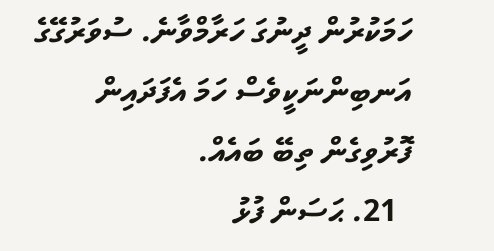ހަމަކުރުން ދީނުގަ ހަރާމްވާނެ. ސުވަރުގޭގެ އަނބިންނަކީވެސް ހަމަ އެފަދައިން ފޮރުވިގެން ތިބޭ ބައެއް.
  21. ޙަސަން ފުޅު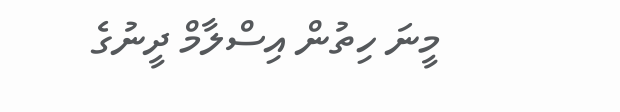މީނަ ހިތުން އިސްލާމް ދީނުގެ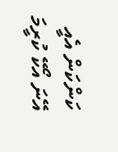ކަންކަން އެއީ އޭނަ އޯކޭ ކުރީމަ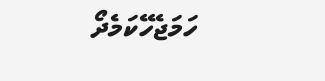ހަމަޖެހޭކަމެދޯ